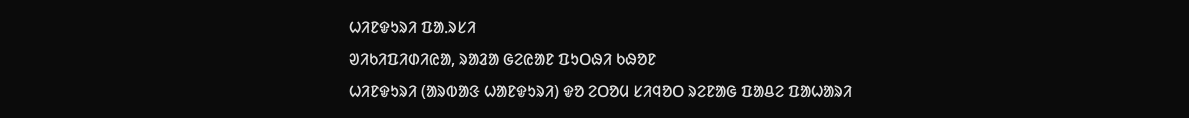ᱦᱤᱱᱫᱩᱨᱤ ᱯᱟᱹᱨᱥᱤ
ᱣᱤᱠᱤᱯᱤᱰᱤᱭᱟ, ᱨᱟᱲᱟ ᱜᱮᱭᱟᱱ ᱯᱩᱛᱷᱤ ᱠᱷᱚᱱ
ᱦᱤᱱᱫᱩᱨᱤ (ᱟᱨᱵᱟᱝ ᱦᱟᱱᱫᱩᱨᱤ) ᱫᱚ ᱮᱛᱚᱢ ᱥᱤᱧᱚᱛ ᱨᱮᱱᱟᱜ ᱯᱟᱪᱮ ᱯᱟᱦᱟᱨᱤ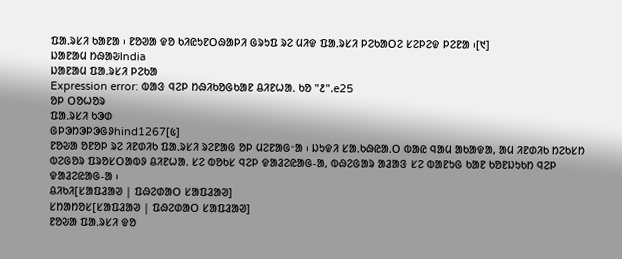ᱯᱟᱹᱨᱥᱤ ᱠᱟᱱᱟ ᱾ ᱱᱚᱣᱟ ᱫᱚ ᱠᱤᱭᱩᱱᱛᱷᱟᱞᱤ ᱜᱨᱩᱯ ᱨᱮ ᱢᱤᱫ ᱯᱟᱹᱨᱥᱤ ᱞᱮᱠᱟᱛᱮ ᱥᱮᱞᱮᱫ ᱞᱮᱱᱟ ᱾[᱑]
ᱡᱟᱱᱟᱢ ᱴᱷᱟᱶIndia
ᱡᱟᱱᱟᱢ ᱯᱟᱹᱨᱥᱤ ᱞᱮᱠᱟ
Expression error: ᱵᱟᱝ ᱧᱮᱞ ᱴᱷᱤᱠᱚᱜᱠᱟᱱ ᱪᱤᱱᱦᱟᱹ ᱠᱚ "᱒".e25
ᱚᱞ ᱛᱚᱦᱚᱨ
ᱯᱟᱹᱨᱥᱤ ᱠᱳᱰ
ᱜᱞᱳᱴᱳᱞᱳᱜᱽhind1267[᱕]
ᱱᱚᱶᱟ ᱚᱱᱚᱞ ᱨᱮ ᱤᱱᱰᱤᱠ ᱯᱟᱹᱨᱥᱤ ᱨᱮᱱᱟᱜ ᱚᱞ ᱢᱮᱱᱟᱜᱼᱟ ᱾ ᱡᱩᱫᱤ ᱥᱟᱹᱠᱷᱭᱟᱹᱛ ᱵᱟᱭ ᱧᱟᱢ ᱟᱠᱟᱫᱟ, ᱟᱢ ᱤᱱᱰᱤᱠ ᱴᱮᱠᱥᱴ ᱵᱮᱜᱚᱨ ᱯᱨᱚᱥᱛᱟᱵᱽ ᱪᱤᱱᱦᱟᱹ ᱥᱮ ᱵᱚᱠᱥ ᱧᱮᱞ ᱫᱟᱲᱮᱭᱟᱜ-ᱟ, ᱵᱷᱮᱜᱟᱨ ᱟᱲᱟᱝ ᱥᱮ ᱵᱟᱱᱩᱜ ᱠᱟᱱ ᱠᱚᱱᱡᱩᱠᱴ ᱧᱮᱞ ᱫᱟᱲᱮᱭᱟᱜ-ᱟ ᱾
ᱪᱤᱠᱤ[ᱥᱟᱯᱲᱟᱣ | ᱯᱷᱮᱰᱟᱛ ᱥᱟᱯᱲᱟᱣ]
ᱥᱴᱟᱴᱚᱥ[ᱥᱟᱯᱲᱟᱣ | ᱯᱷᱮᱰᱟᱛ ᱥᱟᱯᱲᱟᱣ]
ᱱᱚᱶᱟ ᱯᱟᱹᱨᱥᱤ ᱫᱚ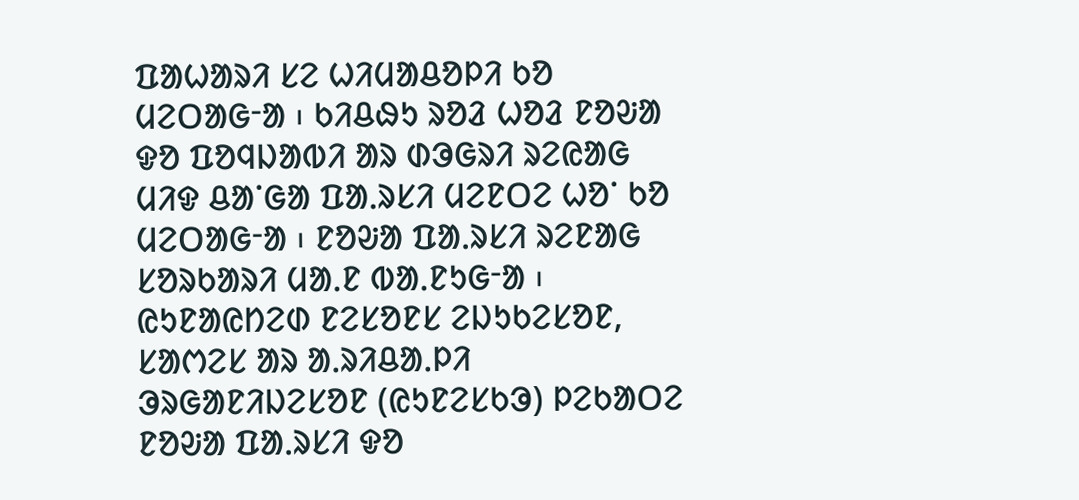ᱯᱟᱦᱟᱨᱤ ᱥᱮ ᱦᱤᱢᱟᱪᱚᱞᱤ ᱠᱚ ᱢᱮᱛᱟᱜᱼᱟ ᱾ ᱠᱤᱪᱷᱩ ᱨᱚᱲ ᱦᱚᱲ ᱱᱚᱶᱟ ᱫᱚ ᱯᱚᱧᱡᱟᱵᱤ ᱟᱨ ᱰᱳᱜᱨᱤ ᱨᱮᱭᱟᱜ ᱢᱤᱫ ᱪᱟᱸᱜᱟ ᱯᱟᱹᱨᱥᱤ ᱢᱮᱱᱛᱮ ᱦᱚᱸ ᱠᱚ ᱢᱮᱛᱟᱜᱼᱟ ᱾ ᱱᱚᱶᱟ ᱯᱟᱹᱨᱥᱤ ᱨᱮᱱᱟᱜ ᱥᱚᱨᱠᱟᱨᱤ ᱢᱟᱹᱱ ᱵᱟᱹᱱᱩᱜᱼᱟ ᱾ ᱭᱩᱱᱟᱭᱴᱮᱰ ᱱᱮᱥᱚᱱᱥ ᱮᱡᱩᱠᱮᱥᱚᱱ, ᱥᱟᱬᱮᱥ ᱟᱨ ᱟᱹᱨᱤᱪᱟᱹᱞᱤ ᱳᱨᱜᱟᱱᱤᱡᱮᱥᱚᱱ (ᱭᱩᱱᱮᱥᱠᱳ) ᱞᱮᱠᱟᱛᱮ ᱱᱚᱶᱟ ᱯᱟᱹᱨᱥᱤ ᱫᱚ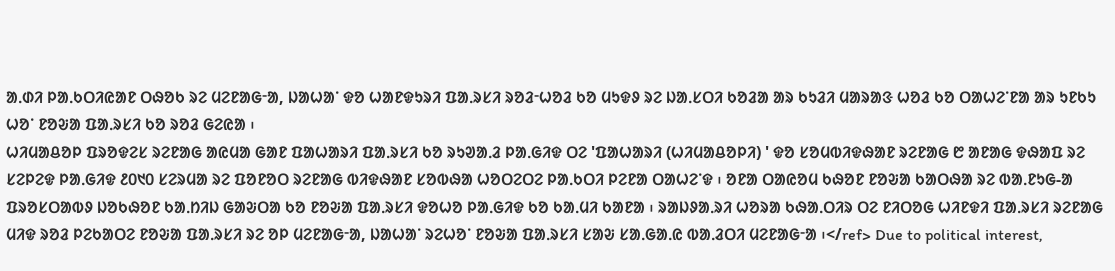ᱟᱹᱰᱤ ᱞᱟᱹᱠᱛᱤᱭᱟᱱ ᱛᱷᱚᱠ ᱨᱮ ᱢᱮᱱᱟᱜᱼᱟ, ᱡᱟᱦᱟᱸ ᱫᱚ ᱦᱟᱱᱫᱩᱨᱤ ᱯᱟᱹᱨᱥᱤ ᱨᱚᱲᱼᱦᱚᱲ ᱠᱚ ᱢᱩᱫᱽ ᱨᱮ ᱡᱟᱹᱥᱛᱤ ᱠᱚᱲᱟ ᱟᱨ ᱠᱩᱲᱤ ᱢᱟᱨᱟᱝ ᱦᱚᱲ ᱠᱚ ᱛᱟᱦᱮᱸᱱᱟ ᱟᱨ ᱩᱱᱠᱩ ᱦᱚᱸ ᱱᱚᱶᱟ ᱯᱟᱹᱨᱥᱤ ᱠᱚ ᱨᱚᱲ ᱜᱮᱭᱟ ᱾
ᱦᱤᱢᱟᱪᱚᱞ ᱯᱨᱚᱫᱮᱥ ᱨᱮᱱᱟᱜ ᱟᱭᱢᱟ ᱜᱟᱱ ᱯᱟᱦᱟᱨᱤ ᱯᱟᱹᱨᱥᱤ ᱠᱚ ᱨᱩᱣᱟᱹᱲ ᱞᱟᱹᱜᱤᱫ ᱛᱮ 'ᱯᱟᱦᱟᱨᱤ (ᱦᱤᱢᱟᱪᱚᱞᱤ) ' ᱫᱚ ᱥᱚᱢᱵᱤᱫᱷᱟᱱ ᱨᱮᱱᱟᱜ ᱘ ᱟᱱᱟᱜ ᱫᱷᱟᱯ ᱨᱮ ᱥᱮᱞᱮᱫ ᱞᱟᱹᱜᱤᱫ ᱒᱐᱑᱐ ᱥᱮᱨᱢᱟ ᱨᱮ ᱯᱚᱱᱚᱛ ᱨᱮᱱᱟᱜ ᱵᱤᱫᱷᱟᱱ ᱥᱚᱵᱷᱟ ᱦᱚᱛᱮᱛᱮ ᱞᱟᱹᱠᱛᱤ ᱞᱮᱱᱟ ᱛᱟᱦᱮᱸᱫ ᱾ ᱚᱱᱟ ᱛᱟᱭᱚᱢ ᱠᱷᱚᱱ ᱱᱚᱶᱟ ᱠᱟᱛᱷᱟ ᱨᱮ ᱵᱟᱹᱱᱩᱜ-ᱟ ᱯᱨᱚᱥᱛᱟᱵᱽ ᱡᱚᱠᱷᱚᱱ ᱠᱟᱹᱴᱤᱡ ᱜᱟᱶᱛᱟ ᱠᱚ ᱱᱚᱶᱟ ᱯᱟᱹᱨᱥᱤ ᱫᱚᱦᱚ ᱞᱟᱹᱜᱤᱫ ᱠᱚ ᱠᱟᱹᱢᱤ ᱠᱟᱱᱟ ᱾ ᱨᱟᱡᱽᱟᱹᱨᱤ ᱦᱚᱨᱟ ᱠᱷᱟᱹᱛᱤᱨ ᱛᱮ ᱱᱤᱛᱚᱜ ᱦᱤᱱᱫᱤ ᱯᱟᱹᱨᱥᱤ ᱨᱮᱱᱟᱜ ᱢᱤᱫ ᱨᱚᱲ ᱞᱮᱠᱟᱛᱮ ᱱᱚᱶᱟ ᱯᱟᱹᱨᱥᱤ ᱨᱮ ᱚᱞ ᱢᱮᱱᱟᱜᱼᱟ, ᱡᱟᱦᱟᱸ ᱨᱮᱦᱚᱸ ᱱᱚᱶᱟ ᱯᱟᱹᱨᱥᱤ ᱥᱟᱶ ᱥᱟᱹᱜᱟᱹᱭ ᱵᱟᱹᱲᱛᱤ ᱢᱮᱱᱟᱜᱼᱟ ᱾</ref> Due to political interest,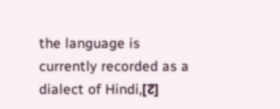the language is currently recorded as a dialect of Hindi,[᱗]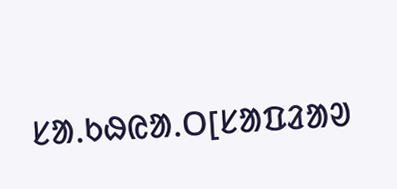ᱥᱟᱹᱠᱷᱭᱟᱹᱛ[ᱥᱟᱯᱲᱟᱣ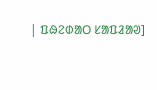| ᱯᱷᱮᱰᱟᱛ ᱥᱟᱯᱲᱟᱣ]